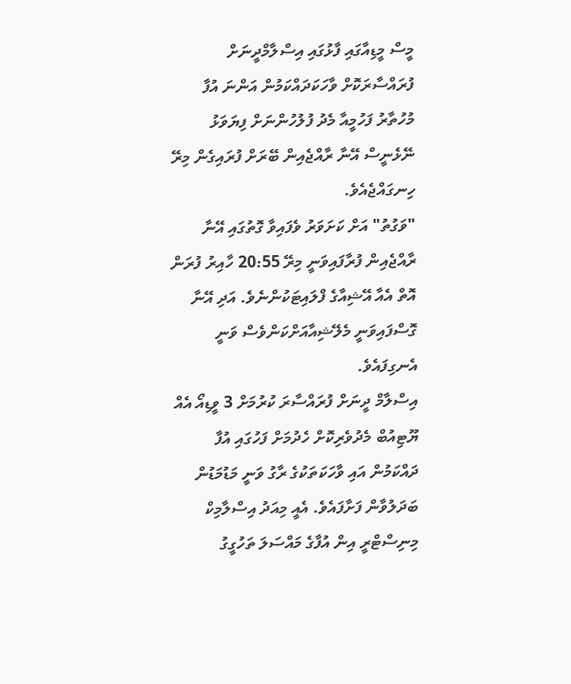މީސް މީޑިއާގައި ފާޅުގައި އިސްލާމްދީނަށް ފުރައްސާރަކޮށް ވާހަކަދައްކަމުން އަންނަ އުފާ މުހުތާރު ފަހުމީއާ މެދު ފުލުހުންނަށް ފިޔަވަޅު ނޭޅެނީސް އޭނާ ރާއްޖެއިން ބޭރަށް ފުރައިގެން މިރޭ ހިނގައްޖެއެވެ.
"ވަގުތު" އަށް ކަށަވަރު ވެފައިވާ ގޮތުގައި އޭނާ ރާއްޖެއިން ފުރާފައިވަނީ މިރޭ 20:55 ހާއިރު ފުރަން އޮތް އެއާ އޭޝިއާގެ ފްލައިޓަކުންނެވެ. އަދި އޭނާ ގޮސްފައިވަނީ މެލޭޝިއާއަށްކަންވެސް ވަނީ އެނގިފައެވެ.
އިސްލާމް ދީނަށް ފުރައްސާރަ ކުރުމަށް 3 ވީޑިއޯ އެއް ޔޫޓިއުބް މެދުވެރިކޮށް ހެދުމަށް ފަހުގައި އުފާ ދައްކަމުން އައި ވާހަކަތަކުގެ ރާގު ވަނީ މަޑުމަޑުން ބަދަލުވާން ފަށާފައެވެ. އެއީ މިއަދު އިސްލާމިކް މިނިސްޓްރީ އިން އުފާގެ މައްސަލަ ތަހުގީގު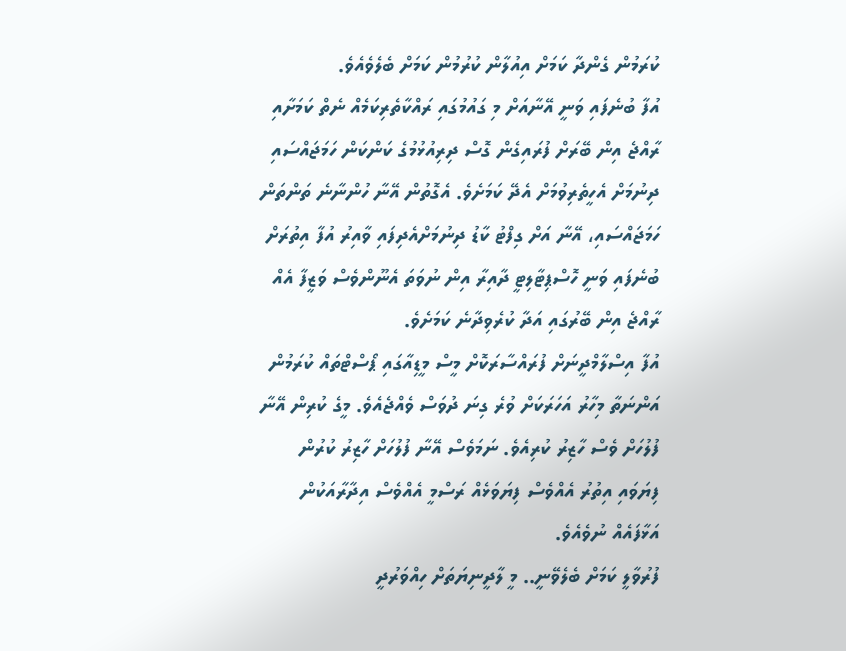ކުރަމުން ގެންދާ ކަމަށް އިއުލާން ކުރުމުން ކަމަށް ބެލެވެއެވެ.
އުފާ ބުނެފައި ވަނީ އޭނާއަށް މި ގައުމުގައި ރައްކާތެރިކަމެއް ނެތް ކަމަށާއި ރާއްޖެ އިން ބޭރަށް ފުރައިގެން ގޮސް ދިރިއުޅުމުގެ ކަންކަން ހަމަޖައްސައި ދިނުމަށް އެހީތެރިވުމަށް އެދޭ ކަމަށެވެ. އެގޮތުން އޭނާ ހުންނާނެ ތަންތަން ހަމަޖައްސައި، އޭނާ އަށް ގިފްޓު ކާޑު ދިނުމަށްއެދިފައި ވާއިރު އުފާ އިތުރަށް ބުނެފައި ވަނީ ހޮސްޕިޓާލިޓީ ދާއިރާ އިން ނުވަތަ އެނޫންވެސް ވަޒީފާ އެއް ރާއްޖެ އިން ބޭރުގައި އަދާ ކުރެވިދާނެ ކަމަށެވެ.
އުފާ އިސްލާމްދީނަށް ފުރައްސާރަކޮށް މީސް މީޑިއާގައި ޕޯސްޓްތައް ކުރަމުން އަންނަތާ މިހާރު އަހަރަކަށް ވުރެ ގިނަ ދުވަސް ވެއްޖެއެވެ. މީގެ ކުރިން އޭނާ ފުލުހަށް ވެސް ހާޒިރު ކުރިއެވެ. ނަމަވެސް އޭނާ ފުލުހަށް ހާޒިރު ކުރުން ފިޔަވައި އިތުރު އެއްވެސް ފިޔަވަޅެއް ރަސްމީ އެއްވެސް އިދާރާއަކުން އަޅާފައެއް ނުވެއެވެ.
ފުރުވާލީ ކަމަށް ބެލެވޭނީ.. މީ ލާދީނިޔަތަށް ހިއްވަރުދީ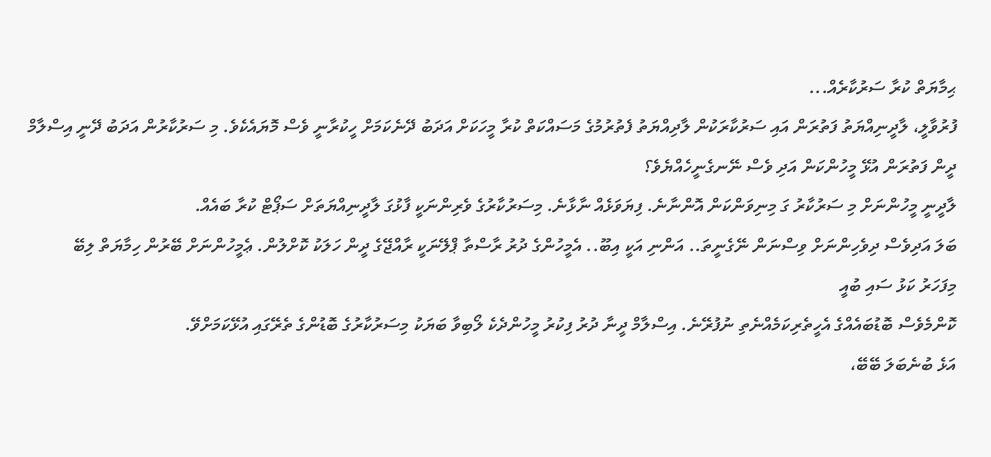ޙިމާޔަތް ކުރާ ސަރުކާރެއް...
ފުރުވާލީ، ލާދީނިއްޔަތު ފަތުރަން އައި ސަރުކާރަކުން ލާދިއްޔަތު ފެތުރުމުގެ މަސައްކަތް ކުރާ މީހަކަށް އަދަބު ދޭނެކަމަށް ހީކުރާނީ ވެސް މޮޔައެކެވެ. މި ސަރުކާރުން އަދަބު ދޭނީ އިސްލާމް ދީން ފަތުރަން އުޅޭ މީހުންކަން އަދި ވެސް ނޭނގެނީހެއްޔެވެ؟
ލާދީނީ މީހުންނަށް މި ސަރުކާރު ގަ މިނިވަންކަން އޮންނާނެ. ފިޔަވަޅެއް ނާޅާނެ. މިސަރުކާރުގެ ވެރިންނަކީ ފާޅުގަ ލާދީނިއްޔަތަށް ސަޕޯޓް ކުރާ ބައެއް.
ބަލަ އަދިވެސް ދިވެހިންނަށް ވިސްނަން ނޭގެނީތަ.. އަންނި އަކީ އިބޫ.. އެމީހުންގެ ދުރު ރާސްތާ ޕްލޭނަކީ ރާއްޖޭގެ ދީން ހަލަކު ކޮށްލުން. ޢެމީހުންނަށް ބޭރުން ހިމާޔަތް ލިބޭ
މިފަހަރު ކަޅު ސައި ބުއީ
ކޮންމެވެސް ބޮޑުބައެއްގެ އެހީތެރިކަމެއްނެތި ނުފުރޭނެ. އިސްލާމް ދީނާ ދުރު ފިކުރު މީހުންދެކެ ލޯބިވާ ބަޔަކު މިސަރުކާރުގެ ބޮޑުންގެ ތެރޭގައި އުޅޭކަމަށްވޭ.
އަޅެ ބުނެބަލަ ބޭބޭ،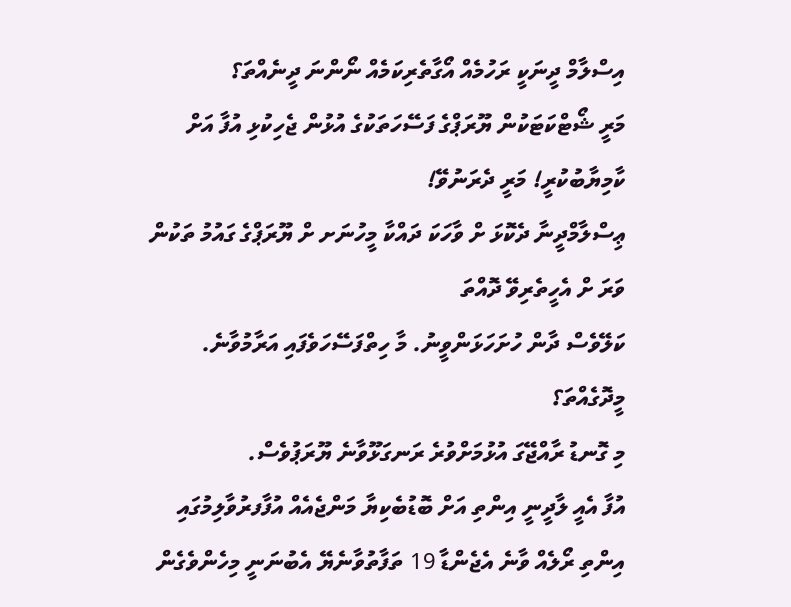އިސްލާމް ދީނަކީ ރަހުމެއް އޯގާތެރިކަމެއް ނޯންނަ ދީނެއްތަ؟
މަރީ ޝޯޓްކަޓަކުން ޔޫރަޕްގެ ފަސޭހަތަކުގެ އުޅުން ޖެހިކުޅި އުފާ އަށް ކާމިޔާބުކުރީ! މަރީ ދެރަނުވޭ!
ޢިސްލާމްދީނާ ދެކޮޅަ ށް ވާހަކަ ދައްކާ މީހުނަށ ށް ޔޫރަޕްގެ ގައުމު ތަކުން ވަރަ ށް އެހީތެރިވޭ ދޮއްތަ
ކަލޭވެސް ދާން ހުށަހަޅަންވީނު. މާ ހިތްފަސޭހަވެފައި އަރާމުވާނެ. މީދޮގެއްތަ؟
މި ގޮނޑު ރާއްޖޭގަ އުޅުމަށްވުރެ ރަނގަޅޫވާނެ ޔޫރަޕުވެސް.
އުފާ އެއީ ލާދީނީ އިންތި އަށް ބޮޑުބެކިޔާ މަންޖެއެއް އުފާފރުވާލިމުގައި އިންތި ރޯލެއް ވާނެ އެޖެންޑާ 19 ތަފާތުވާނެޔޭ އެބުނަނީ މިހެންވެގެން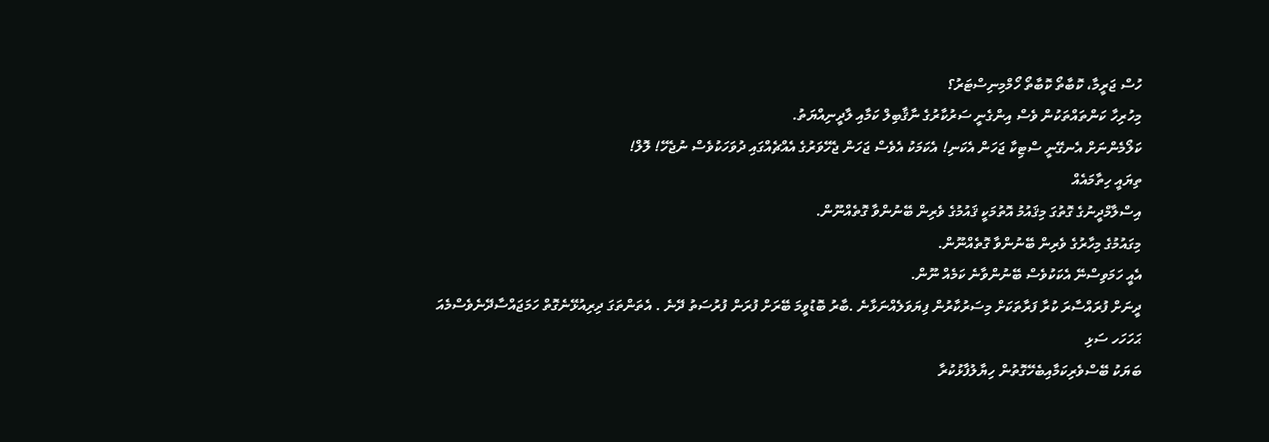ހުސް ޖަރީމާ، ކޮބާތޯ ކޮބާތޯ ހޯމްމިނިސްޓަރު؟
މިހުރިހާ ކަންތައްތަކުން ވެސް އިންގެނީ ސަރުކާރުގެ ނާޤާބިލް ކަމާއި ލާދީނިއްޔަތު.
ކަލޯމެންނަށް އެނގޭނީ ސްޓިކާ ޖަހަން އެކަނި! އެކަމަކު އެވެސް ޖަހަން ޖެހޭވަރުގެ އެއްޗެއްގައި ދުވަހަކުވެސް ނުޖެހޭ! ލޮލް!
ތިޔައީ ހިތާމައެއް
އިސްލާމްދީނުގެ ގޮތުގަ މިޤައުމު އޮތުމަކީ ޤައުމުގެ ވެރިން ބޭނުންވާ ގޮތެއްނޫން.
މިގައުމުގެ މިހާރުގެ ވެރިން ބޭނުންވާ ގޮތެއްނޫން.
އެއީ ހަމަވިސްނޭ އެކަކުވެސް ބޭނުންވާނެ ކަމެއް ނޫން.
ދީނަށް ފުރައްސާރަ ކުރާ ފަރާތަކަށް މިސަރުކާރުން ފިޔަވަލެއްނަޅާނެ .ބާރު ބޮޑުވީމަ ބޭރަށް ފުރަން ފުރުސަތު ދޭނެ . އެތަންތަގަ ދިރިއުޅޭނެގޮތް ހަމަޖައްސާދޭނެވެސްމެއަ
ޙަހަހަހ ސަޅި
ބަޔަކު ބޭސްވެރިކަމާއިބެހޭގޮތުން ހިޔާލުފާޅުކުރާ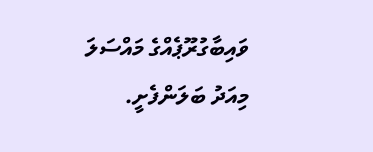ވައިބާގުރޫޕެއްގެ މައްސަލަ މިއަދު ބަލަންފެށީ.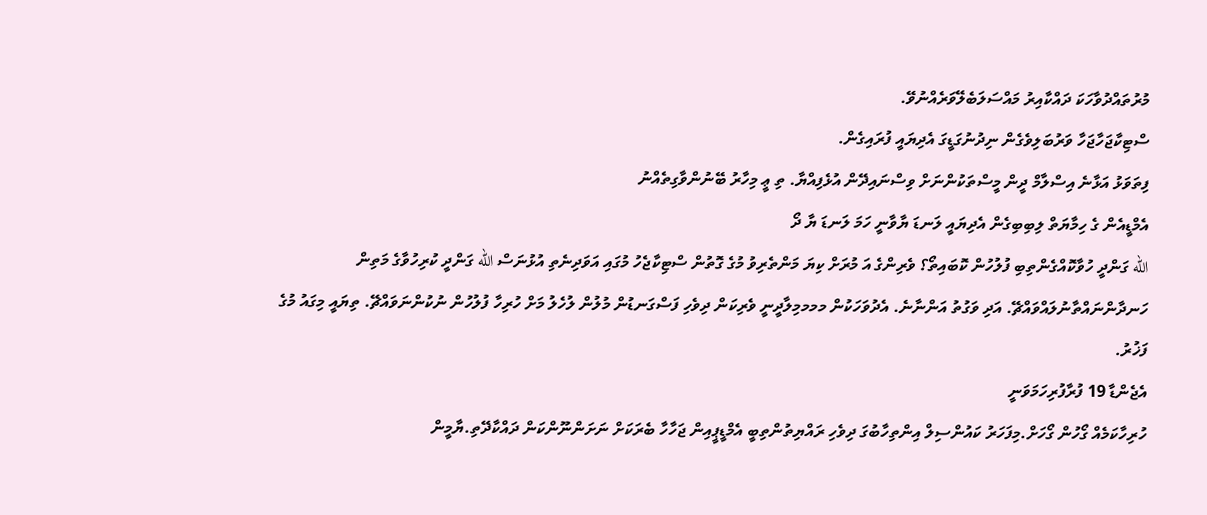މުރުތައްދުވާހަކަ ދައްކާއިރު މައްސަލަބެލޭވަރެއްނުވޭ.
ސްޓިކާޖަހާޖަހާ ވަރުބަލިވެގެން ނިދުނުގަޑީގަ އެދިޔައީ ފުރައިގެން.
ފިތަވަޅު އަޅާނެ އިސްލާމް ދީން މީސްތަކުންނަށް ވިސްނައިދޭން އުޅެފިއްޔާ. ތި ޢީ މިހާރު ބޭނުންވާގިތެއްނު
އެމްޑީއެން ގެ ހިމާޔަތް ލިބިބިގެން އެދިޔައީ ލަނޑަ ޔާވާނީ ހަމަ ލަނޑަ ޔާ ދޯ
الله ގަންދީ ހުވާކޮއްގެންތިބި ފުލުހުން ކޮބައިތޯ؟ ވެރިންގެ އަ މުރަށް ކިޔަ މަންތެރިވު މުގެ ގޮތުން ސްޓިކާޖެހު މުގައި އަވަދިނެތި އުޅުނަސް الله ގަންދީ ކުރިހުވާގެ މަތިން ހަނދާންނައްތާނުލައްވައްޗޭ. އަދި ވަގުތު އަންނާނެ. އެދުވަހަކުން މމމމިލާދީނީ ވެރިކަން ދިވެހި ފަސްގަނޑުން މުލުން ލުހެލު މަށް ހުރިހާ ފުލުހުން ނުކުންނަވައްޗޭ. ތިޔައީ މިގައު މުގެ ފަޚުރު.
އެޖެންޑާ 19 ފުރާފުރިހަމަވަނީ
ހުރިހާކަމެއް ގޯހުން ގޯހަށް.މިފަހަރު ކައުންސިލް އިންތިހާބުގަ ދިވެހި ރައްޔިތުންތިބީ އެމްޑީޕީއިން ޖަހާހާ ބެރަކަށް ނަށަންނޫންކަން ދައްކާދޭތި.ޔާމީން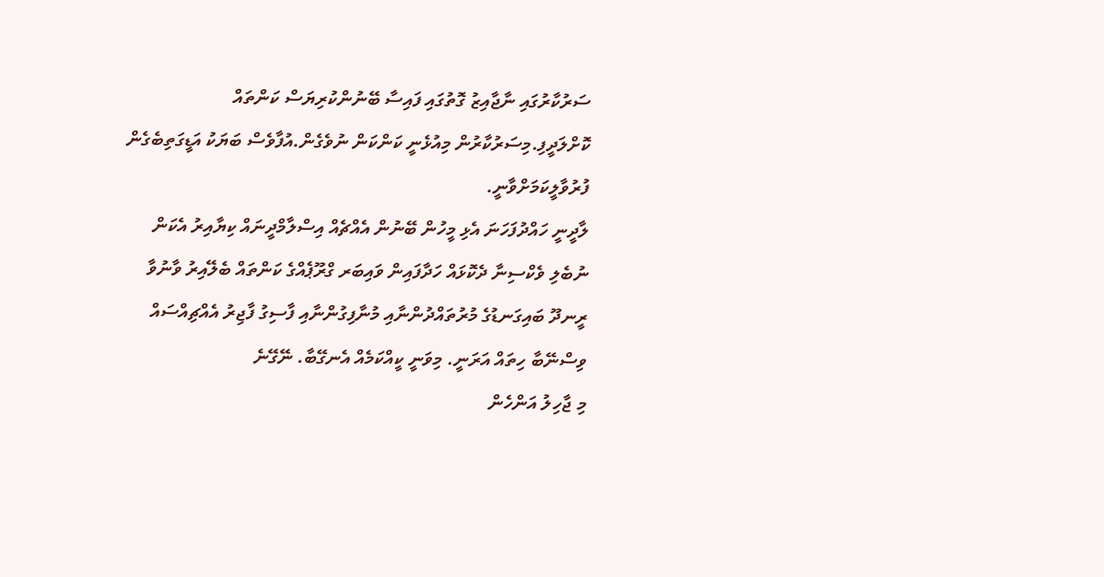ސަރުކާރުގައި ނާޖާއިޒު ގޮތުގައި ފައިސާ ބޭނުންކުރިޔަސް ކަންތައް ކޮށްލަދީފި.މިސަރުކާރުން މިއުޅެނީ ކަންކަން ނުވެގެން.އުފާވެސް ބަޔަކު އަޑީގަތިބެގެން ފުރުވާލީކަމަށްވާނީ.
ލާދީނީ ހައްދުފަހަނަ އެޅި މީހުން ބޭނުން އެއްޗެއް އިސްލާމްދީނައް ކިޔާއިރު އެކަން ނުބެލި ވެކްސިނާ ދެކޮޅައް ހަދާފައިން ވައިބަރ ގްރޫޕެއްގެ ކަންތައް ބެލޭއިރު ވާނުވާ ރީނދޫ ބައިގަނޑުގެ މުރުތައްދުންނާއި މުނާފިގުންނާއި ފާސިގު ފާޖިރު އެއްޗިއްސައް ވިސްނޭބާ ހިތައް އަރަނީ. މިވަނީ ކީއްކަމެއް އެނގޭބާ. ނޭގޭނެ
މި ޖާހިލު އަންހެން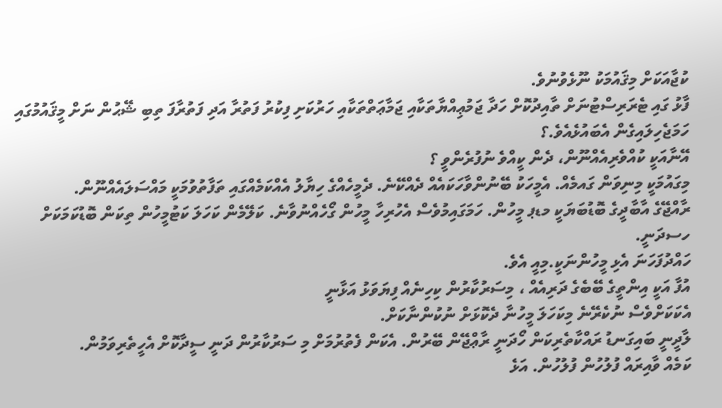ކުޖާއަކަށް މިޤައުމަކު ނޫޅެވުނުވެ.
ފާޅު ގައި ޓެރަރިސްޓުނަށް ތާއިދުކޮށް ހަދާ ޖަމުޢިއްޔާތަކާއި ޖަމާޢަތްތަކާއި ހަރުކަށި ފިކުރު ފަތުރާ އަދި ފަތުރާފަ ތިބި ޝޭޙުން ނަށް މީޤައުމުގައި ހަމަޖެހިލައިގެން އެބައުޅެއެވެ.؟
އޭނާއަކީ ކުއްވެރިއެއްނޫން، ދެން ކީއްވެ ނުފުރެންވީ ؟
މިގައުމަކީ މިނިވަން ގައމެއް. އެމީހަކު ބޭނުންވާހަކައެއް ދެއްކޭނެ. ދެމީހެއްގެ ހިޔާލު އެއްކަމެއްގައި ތަފާތުވުމަކީ މައްސަލައެއްނޫން.
ރާއްޖޭގެ އާބާދީގެ ބޮޑުބަޔަކީ މޑޕ މީހުން. ހަމަގައިމުވެސް އެހުރިހާ މީހުން ގޯހެއްނުވާނެ. ކަލޭމެން ކަހަލަ ކަޓުމީހުން ތިކަން ބޮޑުކަމަކަށް ހސދަނީ.
ހައްދުފަހަނަ އެޅި މީހުންނަކީ.މިއީ އެވެ.
އުފާ އަކީ އިންތީގެ ބޭބެގެ ދަރިއެއް ، މިސަރުކާރުން ކިހިނެއް ފިޔަވަޅު އަޅާނީ
އެކަކަށްވެސް ނުކެރޭނެ މިކަހަލަ މީހުނާ ދެކޮޅަށް ނުކުންނާކަށް.
ލާދީނީ ބައިގަނޑު ރައްކާތެރިކަން ހޯދަނީ ރާޢްޖޭން ބޭރުން. އެކަން ފެތުރުމަށް މި ސަރުކާރުން ދަނީ ސީދާކޮށް އެހީތެރިވަމުން.
ކަމެއް ވާއިރައް ފުލުހުން ފުލުހުން. އަޅެ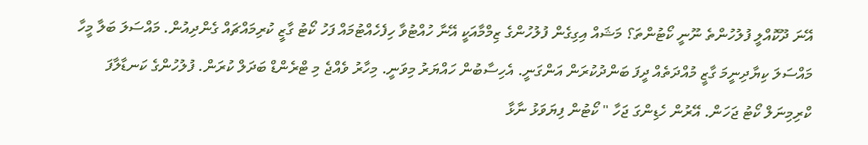އޭނަ ދޫކޮއްލީ ފުލުހުންތެ ނޫނީ ކޯޓުންތަ؟ މަޝައް އިގިގެން ފުލުހުންގެ ޒިމްމާއަކީ އޭނާ ހުއްޓުވާ ހިފެހެއްޓުމައް ފަހު ކޯޓު ގާޒީ ކުރިމައްޗައް ގެންދިއުން. މައްސަލަ ބަލާ މީހާ މައްސަލަ ކިޔާދިނީމަ ގާޒީ މުއްދަތެއް ދީފަ ބަންދުކުރަން އަންގަނީ. އެހިސާބުން ހައްޔަރު މިވަނީ. މިހާރު ވެއްޖެ މި ޓްރެންޑް ބަދަލް ކުރަން. ފުލުހުންގެ ކަނޑާލާފަ ކްރިމިނަލް ކޯޓު ޖަހަން. އޭރުން ހެޑިންގަ ޖަހާ " ކޯޓުން ފިޔަވަޅު ނާޅާ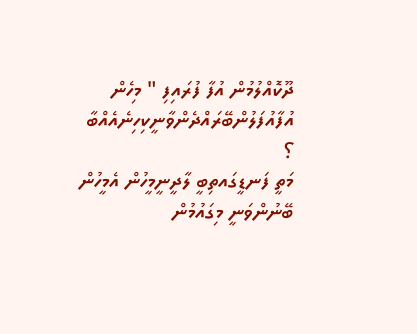ދޫކޮއްލުމުން އުފާ ފުރައިފި " މިހެން
އުފާއުފަލުންބޭރައްދެންވާނީކިހިނެއެއްބާ ؟
މަތީ ފަނޑީގައތިބީ ލާދީނީމީހުން އެމީހުން ބޭނުންވަނީ މިގައުމުން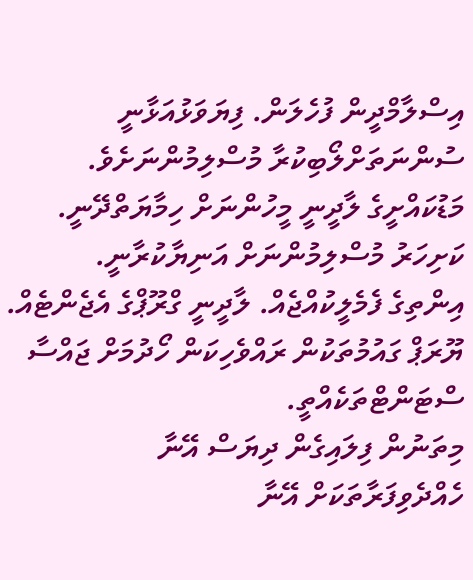އިސްލާމްދީން ފުހެލަން. ފިޔަވަޅުއަޅާނީ ސުންނަތަށްލޯބިކުރާ މުސްލިމުންނަށެވެ. މަޑުކައްށީގެ ލާދީނީ މީހުންނަށް ހިމާޔަތްދޭނީ. ކަށިހަރު މުސްލިމުންނަށް އަނިޔާކުރާނީ.
އިންތިގެ ފެމެލީކުއްޖެއް. ލާދީނީ ގްރޫޕްގެ އެޖެންޓެއް. ޔޫރަޕް ގައުމުތަކުން ރައްވެހިކަން ހޯދުމަށް ޖައްސާ ސްޓަންޓްތަކެއްތީ.
މިތަނުން ފިލައިގެން ދިޔަސް އޭނާ ހެއްދެވިފަރާތަކަށް އޭނާ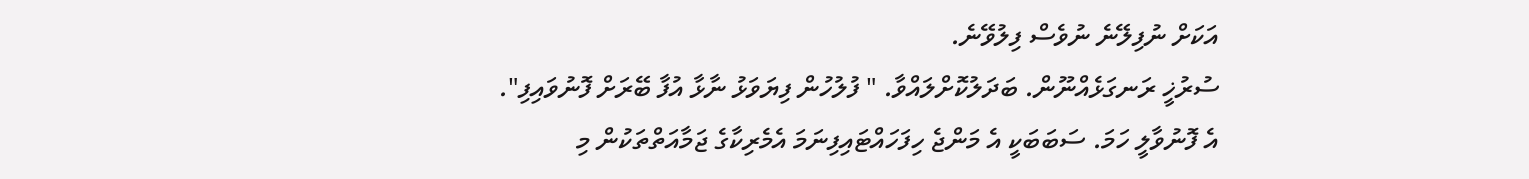އަކަށް ނުފިލޭނެ ނުވެސް ފިލުވޭނެ.
ސުރުޚީ ރަނގަޅެއްނޫން. ބަދަލުކޮށްލައްވާ. " ފުލުހުން ފިޔަވަޅު ނާޅާ އުފާ ބޭރަށް ފޮނުވައިފި".
އެ ފޮނުވާލީ ހަމަ. ސަބަބަކީ އެ މަންޖެ ހިފަހައްޓައިފިނަމަ އެމެރިކާގެ ޖަމާއަތްތަކުން މި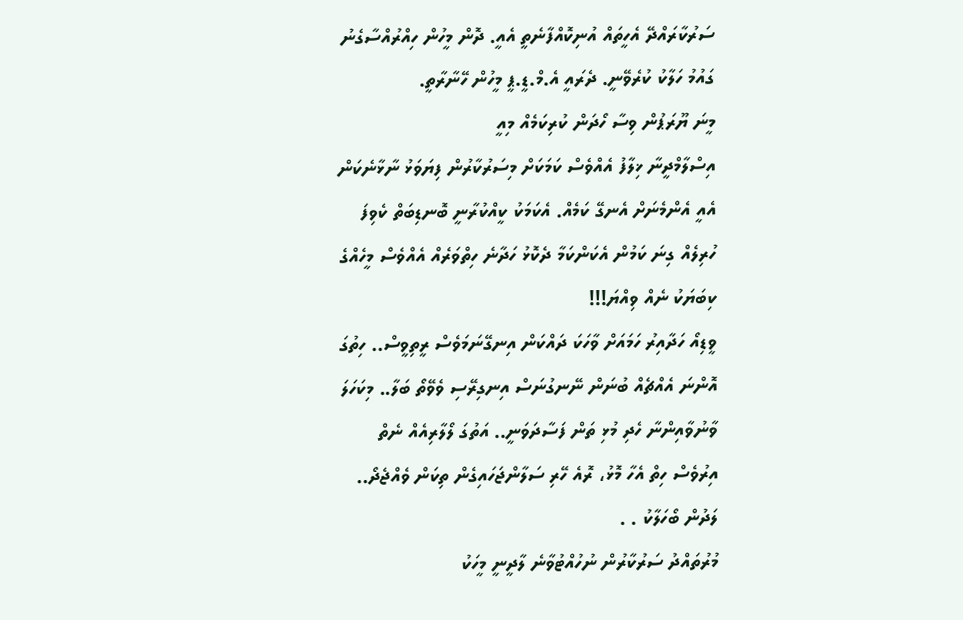ސަރުކާރައްދޭ އެހީތައް އުނިކޮއްފާނެތީ އެއީ. ދޮން މީހުން ހިއްރުއްސާގެނު ގައުމު ހަލާކު ކުރެވޭނީ. ދެރައީ އެ.މް.ޑީ.ޕީ މީހުން ހޭނާރާތީ.
މީނަ ޔޫރަޕުން ވިސާ ހޯދަން ކުރިކަމެއް މިއީ
އިސްލާމްދީނާ ޚިލާފު އެއްވެސް ކަމަކަށް މިސަރުކާރުން ފިޔަވަޅު ނާޅާނެކަން އެއީ އެންމެނަށް އެނގޭ ކަމެއް. އެކަމަކު ކީއްކުރާނީ ބޮނޑިބަތް ކެވިފަ ހުރިލެއް ގިނަ ކަމުން އެކަންކަމާ ދެކޮޅު ހަދާނެ ހިތްވަރެއް އެއްވެސް މީހެއްގެ ކިބަޔަކު ނެއް ވިއްޔަ!!!
ވީޑިއޯ ހަދާއިރު ހަމައަށް ވާހަކަ ދައްކަން އިނގޭނަމަވެސް ރީތިވީސް.. ހިތުގަ އޮންނަ އެއްޗެއް ބުނަން ނޭނގުނަސް އިނގިރޭސި ވެވޭތޯ ބަލާ.. މިކަހަލަ ވާނުވާއިންނާ ހެދި މުޅި ތަން ފަސާދަވަނީ.. އަތުގަ ލޯލާރިއެއް ނެތް އިރުވެސް ހިތް އެހާ މޮޅު، ރޮއެ ހޭރި ސަލާންޖަހައިގެން ތިކަން ވެއްޖެދޯ.. ލަދުން ބޯހަލާކު . .
މުރުތައްދު ސަރުކާރުން ނުހުއްޓުވާނެ ލާދީނީ މީހަކު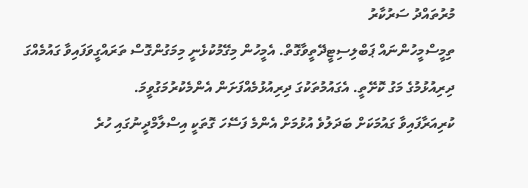މުރުތައްދު ސަރުކާރު
ތިމީސްމީހުންނައް ޕަބްލިސިޓީދޭތީވާގޮތް. އެމީހުން މިގޭމުކުޅެނީ މިމަގުންގޮސް ތަރައްގީވަފައިވާ ގައުމެއްގަ ދިރިއުޅުމުގެ މަގު ކޮށޭތީ. އެގައުމުތަކުގަ ދިރިއުޅުމެއްފަށަން އެންމެކުރުމަގުވީމަ.
ކުރިއަރާފައިވާ ގައުމަކަށް ބަދަލުވެ އުޅުމަށް އެންމެ ފަސޭހަ ގޮތަކީ އިސްލާމްދީނުގައި ހުރެ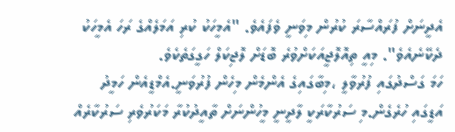އެދީނަށް ފުރައްސާރަ ކުރުން މިވަނީ ވެފައެވެ. "އެމީހަކު ކުރި އަމަލެއްގެ ރަހަ އެމީހަކު ދެކޭނެއެވެ". މިއީ ތިއޮލޮޖީއަކަށްވުރެ ބޮޑަށް ލޮޖިކަލް ހަގީގަތެކެވެ.
ހަމަ ގަސްދުގައި ފުރުވާލީ ،މިބާގައިގެ އެންމެން މިހެން ފުރުވަނީ.އެމްޑީއެން ހަމީދު އަޑީގައި ހުރެގެން.މި ސަރުކާރަކީ ލާދީނީ މީހުންނަށް ތާއީދުކުރާ މަކަރުވެރި ސަރުކާރެއް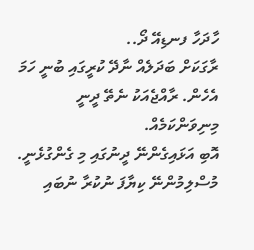ހާދަހާ ފނޑިއޭ ދޯ..
ރާގަކަށް ބަދަލެއް ނާދޭ ކުރީގައި ބުނީ ހަމަ އެހެން. ރާއްޖެއަކު ނެތޭ ދީނީ މިނިވަންކަމެއް.
އޮބި އަޅައިގެންނޭ ދީނުގައި މި ގެންގުޅެނީ. މުސްލިމުންނޭ ކިޔާފަ ނުކުރާ ނުބައި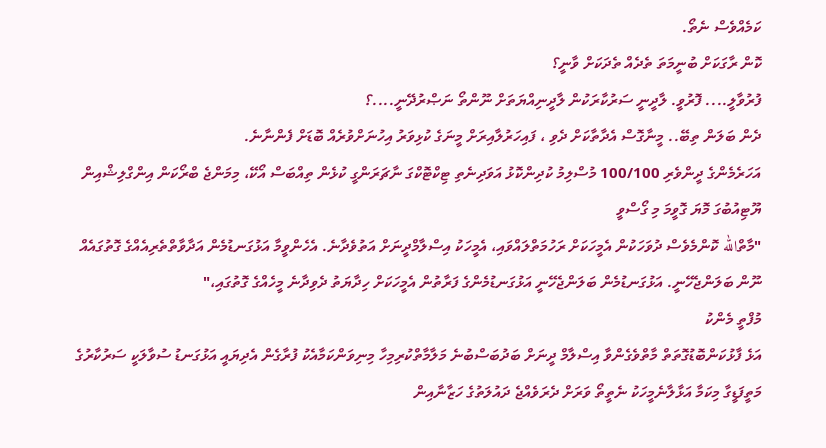ކަމެއްވެސް ނެތޯ.
ކޮން ރާގަކަށް ބުނީމަތަ ތެދެއް ތެދަކަށް ވާނީ؟
ފުރުވާލީ.... ފޮރުވީ. ލާދީނީ ސަރުކާރަކުން ލާދީނިއްޔަތަށް ނޫންތޯ ނަޞްރުދޭނީ....؟
ދެން ބަލަން ތިބޭ.. މީނާގޮސް އެދާތާކަށް ދެވި ، ފައިހަރުލާއިރަށް މީނަގެ ކުޅިވަރު އިހުނަށްވުރެއް ބޮޑަށް ފެންނާނެ.
އަހަރެމެންގެ ދީންވެރި 100/100 މުސްލިމު ކުދިންކޮޅު އަވަދިނެތި ޓިކްޓޮކްގަ ނާޗަރަންގީ ކުޅެން ތިއްބަސް އޯކޭ، މިމަންޖެ ބްރޯކަން އިންގްލިޝްއިން ޔޫޓިއުބުގަ މޮޔަ ގޮވީމަ މި ގޯސްވީ
"މާތްالله ކޮންމެވެސް ދުވަހަކުން އެމީހަކަށް ރަހުމަތްލައްވައި، އެމީހަކު އިސްލާމްދީނަށް އަތުވެދާނެ. އެހެންވީމާ އަޅުގަނޑުމެން އަދާވާތްތެރިއެއްގެ ގޮތުގައެއް ނޫން ބަލަންޖެހޭނީ. އަޅުގަނޑުމެން ބަލަންޖެހޭނީ އަޅުގަނޑުމެންގެ ފަރާތުން އެމީހަކަށް ހިދާޔަތު ދެވިދާނެ މީހެއްގެ ގޮތުގައި،"
މުފްތީ މެންކު
އަޅެ ފާޅުކަންބޮޑުގޮތަތް މާތްވެގެންވާ އިސްލާމް ދީނަށް ބަދުބަސްބުނެ މަލާމާތްކުރިމިހާ މިނިވަންކަމާއެކު ފުރާގެން އެދިޔައީ އަޅުގަނޑު ސުވާލަކީ ސަރުކާރުގެ މަތީފަޑީގާ މިކަމާ އަޅާލާނެމީހަކު ނެތީތޯ ވަރަށް ދެރަވެއްޖެ ދައުލަތުގެ ހަޒާނާއިން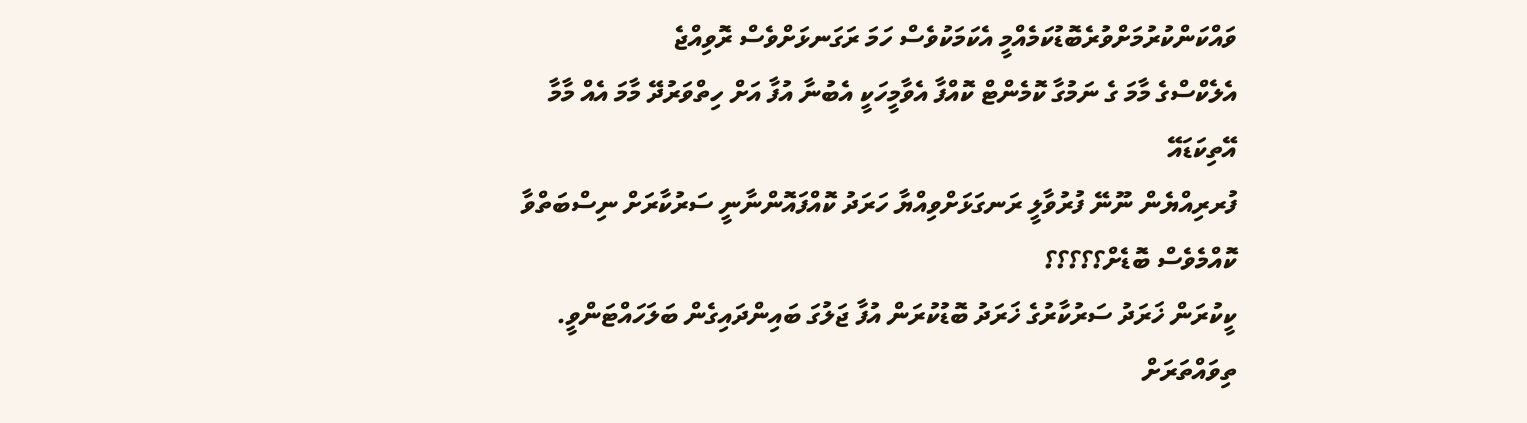ވައްކަންކުރުމަށްވުރެބޮޑުކަމެއްމީ އެކަމަކުވެސް ހަމަ ރަގަނޅަށްވެސް ރޮވިއްޖެ
އެލެކްސްގެ މާމަ ގެ ނަމުގާ ކޮމެންޓް ކޮއްފާ އެވާމީހަކީ އެބުނާ އުފާ އަށް ހިތްވަރުދޭ މާމަ އެއް މާމާ އޭތިކަޑައޭ
ފުރރިއްޔެން ނޫނޭ ފުރުވާލީ ރަނގަޅަށްވިއްޔާ ހަރަދު ކޮއްފައޮންނާނީ ސަރުކާރަށް ނިސްބަތްވާ ކޮއްމެވެސް ބޮޑެށް؟؟؟؟؟
ކީކުރަން ޚަރަދު ސަރުކާރުގެ ޚަރަދު ބޮޑުކުރަން އުފާ ޖަލުގަ ބައިންދައިގެން ބަލަހައްޓަންވީ. ތިވައްތަރަށް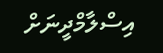އިސްލާމްދީނަށް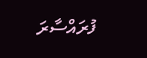ފުރައްސާރަ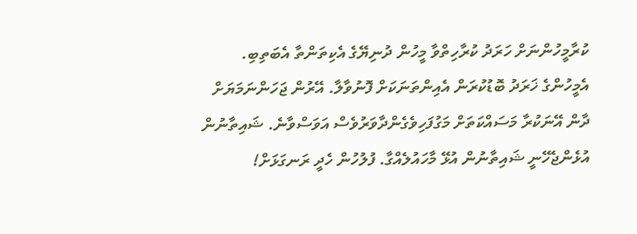ކުރާމީހުންނަށް ހަރަދު ކުރާހިތްވާ މީހުން ދުނިޔޭގެ އެކިތަންތާ އެބަތިބި. އެމީހުންގެ ޚަރަދު ބޮޑުކުރަން އެއިންތަނަކަށް ފޮނުވާލާ. އޭރުން ޖަހަންނަމަޔަށް ދާން އޭނަކުރާ މަސައްކަތަށް މަގުފަހިވެގެންދާވަރުވެސް އަވަސްވާނެ. ޝައިތާނުން އުޅެންޖެހޭނީ ޝައިތާނުން އުޅޭ މާހައުލެއްގާ. ފުލުހުން ހެދީ ރަނގަޅަށް!